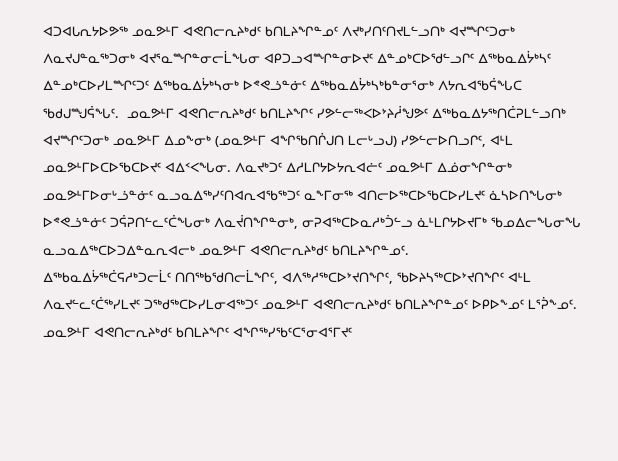ᐊᑐᐊᒐᕆᔭᐅᕗᖅ ᓄᓇᕗᒻᒥ ᐊᕙᑎᓕᕆᔨᒃᑯᑦ ᑲᑎᒪᔨᖏᓐᓄᑦ ᐱᔪᒃᓯᑎᑦᑎᔪᒪᓪᓗᑎᒃ ᐊᔪᙱᑦᑐᓂᒃ ᐱᓇᔪᒍᓐᓇᖅᑐᓂᒃ ᐊᔪᕐᓇᙱᓐᓂᓕᒫᖓᓂ ᐊᑭᑐᓗᐊᙱᓐᓂᐅᔪᑦ ᐃᓐᓄᒃᑕᐅᖁᓪᓗᒋᑦ ᐃᖅᑲᓇᐃᔮᒃᓴᑦ ᐃᓐᓄᒃᑕᐅᓯᒪᙱᑦᑐᑦ ᐃᖅᑲᓇᐃᔮᒃᓴᓂᒃ ᐅᕝᕙᓘᓐᓃᑦ ᐃᖅᑲᓇᐃᔮᒃᓴᒃᑲᓐᓂᕐᓂᒃ ᐱᔭᕆᐊᖃᕌᖓᑕ ᖃᑯᒍᙳᕌᖓᑦ.  ᓄᓇᕗᒻᒥ ᐊᕙᑎᓕᕆᔨᒃᑯᑦ ᑲᑎᒪᔨᖏᑦ ᓯᕗᓪᓕᖅᐸᐅᔾᔨᓲᖑᕗᑦ ᐃᖅᑲᓇᐃᔭᖅᑎᑖᕈᒪᓪᓗᑎᒃ ᐊᔪᙱᑦᑐᓂᒃ ᓄᓇᕗᒻᒥ ᐃᓄᖕᓂᒃ (ᓄᓇᕗᒻᒥ ᐊᖏᖃᑎᒌᒍᑎ ᒪᓕᒡᓗᒍ) ᓯᕗᓪᓕᐅᑎᓗᒋᑦ, ᐊᒻᒪ ᓄᓇᕗᒻᒥᐅᑕᐅᖃᑕᐅᔪᑦ ᐊᐃᑉᐸᖓᓂ. ᐱᓇᔪᒃᑐᑦ ᐃᓱᒪᒋᔭᐅᔭᕆᐊᓖᑦ ᓄᓇᕗᒻᒥ ᐃᓅᓂᖏᓐᓂᒃ ᓄᓇᕗᒻᒥᐅᓂᒡᓘᓐᓃᑦ ᓇᓗᓇᐃᖅᓯᑦᑎᐊᕆᐊᖃᖅᑐᑦ ᓇᖕᒥᓂᖅ ᐊᑎᓕᐅᖅᑕᐅᖃᑕᐅᓯᒪᔪᑦ ᓈᓴᐅᑎᖓᓂᒃ ᐅᕝᕙᓘᓐᓃᑦ ᑐᕌᕈᑎᓪᓚᑦᑖᖓᓂᒃ ᐱᓇᔫᑎᖏᓐᓂᒃ, ᓂᕈᐊᖅᑕᐅᓇᓱᒃᑑᓪᓗ ᓈᒻᒪᒋᔭᐅᔪᒥᒃ ᖃᓄᐃᓕᖓᓂᖓ ᓇᓗᓇᐃᖅᑕᐅᑐᐃᓐᓇᕆᐊᓕᒃ ᓄᓇᕗᒻᒥ ᐊᕙᑎᓕᕆᔨᒃᑯᑦ ᑲᑎᒪᔨᖏᓐᓄᑦ.
ᐃᖅᑲᓇᐃᔮᖅᑖᕋᓱᒃᑐᓕᒫᑦ ᑎᑎᖅᑲᖁᑎᓕᒫᖏᑦ, ᐊᐱᖅᓱᖅᑕᐅᔾᔪᑎᖏᑦ, ᖃᐅᔨᓴᖅᑕᐅᔾᔪᑎᖏᑦ ᐊᒻᒪ ᐱᓇᔪᓪᓚᑦᑖᖅᓯᒪᔪᑦ ᑐᖅᑯᖅᑕᐅᓯᒪᓂᐊᖅᑐᑦ ᓄᓇᕗᒻᒥ ᐊᕙᑎᓕᕆᔨᒃᑯᑦ ᑲᑎᒪᔨᖏᓐᓄᑦ ᐅᑭᐅᖕᓄᑦ ᒪᕐᕉᖕᓄᑦ. ᓄᓇᕗᒻᒥ ᐊᕙᑎᓕᕆᔨᒃᑯᑦ ᑲᑎᒪᔨᖏᑦ ᐊᖏᖅᓯᖃᑦᑕᕐᓂᐊᕐᒥᔪᑦ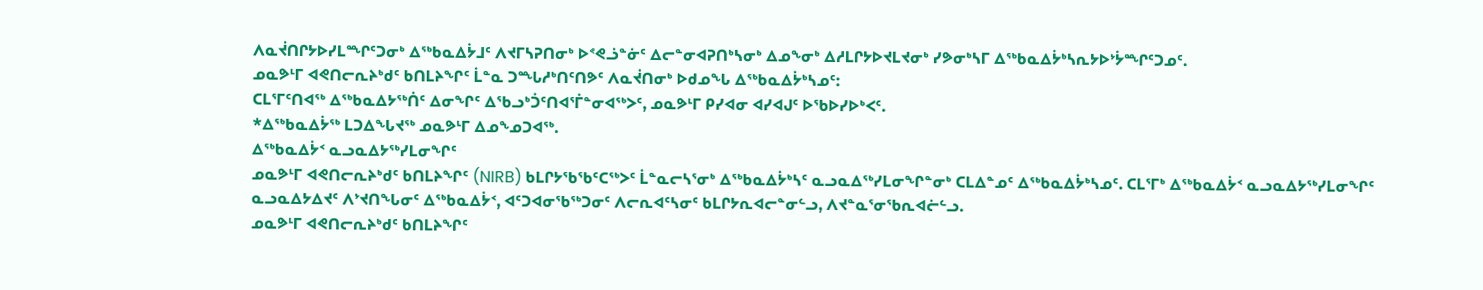ᐱᓇᔫᑎᒋᔭᐅᓯᒪᙱᑦᑐᓂᒃ ᐃᖅᑲᓇᐃᔮᒧᑦ ᐱᔪᒥᓴᕈᑎᓂᒃ ᐅᕝᕙᓘᓐᓃᑦ ᐃᓕᓐᓂᐊᕈᑎᒃᓴᓂᒃ ᐃᓄᖕᓂᒃ ᐃᓱᒪᒋᔭᐅᔪᒪᔪᓂᒃ ᓯᕗᓂᒃᓴᒥ ᐃᖅᑲᓇᐃᔮᒃᓴᕆᔭᐅᔾᔮᙱᑦᑐᓄᑦ.
ᓄᓇᕗᒻᒥ ᐊᕙᑎᓕᕆᔨᒃᑯᑦ ᑲᑎᒪᔨᖏᑦ ᒫᓐᓇ ᑐᙵᓱᒃᑎᑦᑎᕗᑦ ᐱᓇᔫᑎᓂᒃ ᐅᑯᓄᖓ ᐃᖅᑲᓇᐃᔮᒃᓴᓄᑦ:
ᑕᒪᕐᒥᑦᑎᐊᖅ ᐃᖅᑲᓇᐃᔭᖅᑏᑦ ᐃᓂᖏᑦ ᐃᖃᓗᒃᑑᑦᑎᐊᕐᒦᓐᓂᐊᖅᐳᑦ, ᓄᓇᕗᒻᒥ ᑭᓯᐊᓂ ᐊᓯᐊᒍᑦ ᐅᖃᐅᓯᐅᒃᐸᑦ.
*ᐃᖅᑲᓇᐃᔮᖅ ᒪᑐᐃᖓᔪᖅ ᓄᓇᕗᒻᒥ ᐃᓄᖕᓄᑐᐊᖅ.
ᐃᖅᑲᓇᐃᔮᑉ ᓇᓗᓇᐃᔭᖅᓯᒪᓂᖏᑦ
ᓄᓇᕗᒻᒥ ᐊᕙᑎᓕᕆᔨᒃᑯᑦ ᑲᑎᒪᔨᖏᑦ (NIRB) ᑲᒪᒋᔭᖃᖃᑦᑕᖅᐳᑦ ᒫᓐᓇᓕᓴᕐᓂᒃ ᐃᖅᑲᓇᐃᔮᒃᓴᑦ ᓇᓗᓇᐃᖅᓯᒪᓂᖏᓐᓂᒃ ᑕᒪᐃᓐᓄᑦ ᐃᖅᑲᓇᐃᔮᒃᓴᓄᑦ. ᑕᒪᕐᒥᒃ ᐃᖅᑲᓇᐃᔮᑉ ᓇᓗᓇᐃᔭᖅᓯᒪᓂᖏᑦ ᓇᓗᓇᐃᔭᐃᔪᑦ ᐱᔾᔪᑎᖓᓂᑦ ᐃᖅᑲᓇᐃᔮᑉ, ᐊᑦᑐᐊᓂᖃᖅᑐᓂᑦ ᐱᓕᕆᐊᑦᓴᓂᑦ ᑲᒪᒋᔭᕆᐊᓕᓐᓂᓪᓗ, ᐱᔪᓐᓇᕐᓂᖃᕆᐊᓖᓪᓗ.
ᓄᓇᕗᒻᒥ ᐊᕙᑎᓕᕆᔨᒃᑯᑦ ᑲᑎᒪᔨᖏᑦ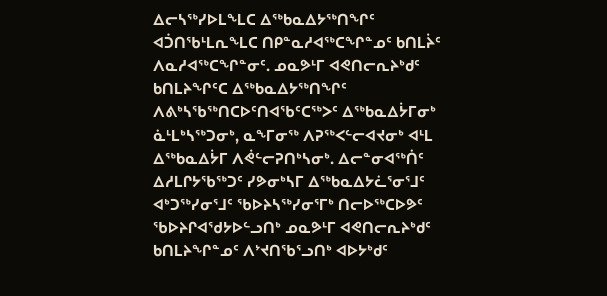ᐃᓕᓴᖅᓯᐅᒪᖕᒪᑕ ᐃᖅᑲᓇᐃᔭᖅᑎᖏᑦ ᐊᑑᑎᖃᒻᒪᕆᖕᒪᑕ ᑎᑭᓐᓇᓱᐊᖅᑕᖏᓐᓄᑦ ᑲᑎᒪᔩᑦ ᐱᓇᓱᐊᖅᑕᖏᓐᓂᑦ. ᓄᓇᕗᒻᒥ ᐊᕙᑎᓕᕆᔨᒃᑯᑦ ᑲᑎᒪᔨᖏᑦᑕ ᐃᖅᑲᓇᐃᔭᖅᑎᖏᑦ ᐱᕕᒃᓴᖃᖅᑎᑕᐅᑦᑎᐊᖃᑦᑕᖅᐳᑦ ᐃᖅᑲᓇᐃᔮᒥᓂᒃ ᓈᒻᒪᒃᓴᖅᑐᓂᒃ, ᓇᖕᒥᓂᖅ ᐱᕈᖅᐸᓪᓕᐊᔪᓂᒃ ᐊᒻᒪ ᐃᖅᑲᓇᐃᔮᒥ ᐱᕚᓪᓕᕈᑎᒃᓴᓂᒃ. ᐃᓕᓐᓂᐊᖅᑏᑦ ᐃᓱᒪᒋᔭᖃᖅᑐᑦ ᓯᕗᓂᒃᓴᒥ ᐃᖅᑲᓇᐃᔭᓛᕐᓂᕐᒧᑦ ᐊᒃᑐᖅᓯᓂᕐᒧᑦ ᖃᐅᔨᓴᖅᓯᓂᕐᒥᒃ ᑎᓕᐅᖅᑕᐅᕗᑦ ᖃᐅᔨᒋᐊᖁᔭᐅᓪᓗᑎᒃ ᓄᓇᕗᒻᒥ ᐊᕙᑎᓕᕆᔨᒃᑯᑦ ᑲᑎᒪᔨᖏᓐᓄᑦ ᐱᔾᔪᑎᖃᕐᓗᑎᒃ ᐊᐅᔭᒃᑯᑦ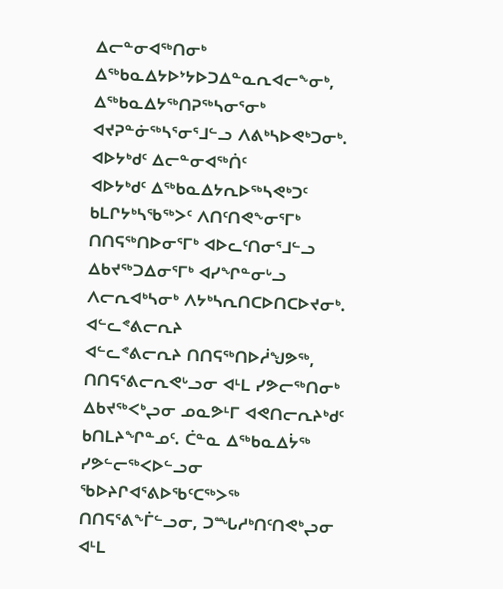ᐃᓕᓐᓂᐊᖅᑎᓂᒃ ᐃᖅᑲᓇᐃᔭᐅᔾᔭᐅᑐᐃᓐᓇᕆᐊᓕᖕᓂᒃ, ᐃᖅᑲᓇᐃᔭᖅᑎᕈᖅᓴᓂᕐᓂᒃ ᐊᔪᕈᓐᓃᖅᓴᕐᓂᕐᒧᓪᓗ ᐱᕕᒃᓴᐅᕙᒃᑐᓂᒃ.
ᐊᐅᔭᒃᑯᑦ ᐃᓕᓐᓂᐊᖅᑏᑦ
ᐊᐅᔭᒃᑯᑦ ᐃᖅᑲᓇᐃᔭᕆᐅᖅᓴᕙᒃᑐᑦ ᑲᒪᒋᔭᒃᓴᖃᖅᐳᑦ ᐱᑎᑦᑎᕙᖕᓂᕐᒥᒃ ᑎᑎᕋᖅᑎᐅᓂᕐᒥᒃ ᐊᐅᓚᑦᑎᓂᕐᒧᓪᓗ ᐃᑲᔪᖅᑐᐃᓂᕐᒥᒃ ᐊᓯᖏᓐᓂᒡᓗ ᐱᓕᕆᐊᒃᓴᓂᒃ ᐱᔭᒃᓴᕆᑎᑕᐅᑎᑕᐅᔪᓂᒃ.
ᐊᓪᓚᕝᕕᓕᕆᔨ
ᐊᓪᓚᕝᕕᓕᕆᔨ ᑎᑎᕋᖅᑎᐅᓲᖑᕗᖅ, ᑎᑎᕋᕐᕕᓕᕆᕙᒡᓗᓂ ᐊᒻᒪ ᓯᕗᓕᖅᑎᓂᒃ ᐃᑲᔪᖅᐸᒃᖢᓂ ᓄᓇᕗᒻᒥ ᐊᕙᑎᓕᕆᔨᒃᑯᑦ ᑲᑎᒪᔨᖏᓐᓄᑦ. ᑖᓐᓇ ᐃᖅᑲᓇᐃᔮᖅ ᓯᕗᓪᓕᖅᐸᐅᓪᓗᓂ ᖃᐅᔨᒋᐊᕐᕕᐅᖃᑦᑕᖅᐳᖅ ᑎᑎᕋᕐᕕᖕᒦᓪᓗᓂ, ᑐᙵᓱᒃᑎᑦᑎᕙᒃᖢᓂ ᐊᒻᒪ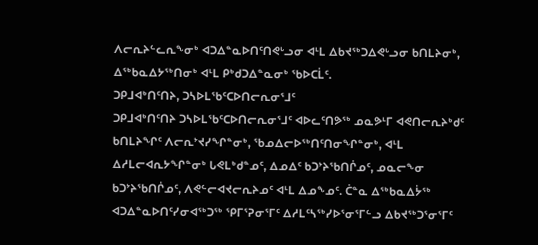ᐱᓕᕆᔨᓪᓚᕆᖕᓂᒃ ᐊᑐᐃᓐᓇᐅᑎᑦᑎᕙᒡᓗᓂ ᐊᒻᒪ ᐃᑲᔪᖅᑐᐃᕙᒡᓗᓂ ᑲᑎᒪᔨᓂᒃ, ᐃᖅᑲᓇᐃᔭᖅᑎᓂᒃ ᐊᒻᒪ ᑭᒃᑯᑐᐃᓐᓇᓂᒃ ᖃᐅᑕᒫᑦ.
ᑐᑭᒧᐊᒃᑎᑦᑎᔨ, ᑐᓴᐅᒪᖃᑦᑕᐅᑎᓕᕆᓂᕐᒧᑦ
ᑐᑭᒧᐊᒃᑎᑦᑎᔨ ᑐᓴᐅᒪᖃᑦᑕᐅᑎᓕᕆᓂᕐᒧᑦ ᐊᐅᓚᑦᑎᕗᖅ ᓄᓇᕗᒻᒥ ᐊᕙᑎᓕᕆᔨᒃᑯᑦ ᑲᑎᒪᔨᖏᑦ ᐱᓕᕆᔾᔪᓯᖏᓐᓂᒃ, ᖃᓄᐃᓕᐅᖅᑎᑦᑎᓂᖏᓐᓂᒃ, ᐊᒻᒪ ᐃᓱᒪᓕᐊᕆᔭᖏᓐᓂᒃ ᒐᕙᒪᒃᑯᓐᓄᑦ, ᐃᓄᐃᑦ ᑲᑐᔾᔨᖃᑎᒌᓄᑦ, ᓄᓇᓕᖕᓂ ᑲᑐᔾᔨᖃᑎᒌᓄᑦ, ᐱᕙᓪᓕᐊᔪᓕᕆᔨᓄᑦ ᐊᒻᒪ ᐃᓄᖕᓄᑦ. ᑖᓐᓇ ᐃᖅᑲᓇᐃᔮᖅ ᐊᑐᐃᓐᓇᐅᑎᑦᓯᓂᐊᖅᑐᖅ ᕿᒥᕐᕈᓂᕐᒥᑦ ᐃᓱᒪᑦᓴᖅᓯᐅᕐᓂᕐᒥᓪᓗ ᐃᑲᔪᖅᑐᕐᓂᕐᒥᑦ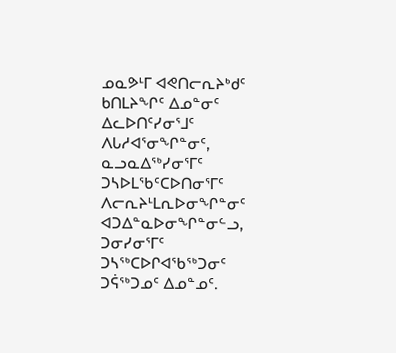ᓄᓇᕗᒻᒥ ᐊᕙᑎᓕᕆᔨᒃᑯᑦ ᑲᑎᒪᔨᖏᑦ ᐃᓄᓐᓂᑦ ᐃᓚᐅᑎᑦᓯᓂᕐᒧᑦ ᐱᒐᓱᐊᕐᓂᖏᓐᓂᑦ, ᓇᓗᓇᐃᖅᓯᓂᕐᒥᑦ ᑐᓴᐅᒪᖃᑦᑕᐅᑎᓂᕐᒥᑦ ᐱᓕᕆᔨᒻᒪᕆᐅᓂᖏᓐᓂᑦ ᐊᑐᐃᓐᓇᐅᓂᖏᓐᓂᓪᓗ, ᑐᓂᓯᓂᕐᒥᑦ ᑐᓴᖅᑕᐅᒋᐊᖃᖅᑐᓂᑦ ᑐᕌᖅᑐᓄᑦ ᐃᓄᓐᓄᑦ.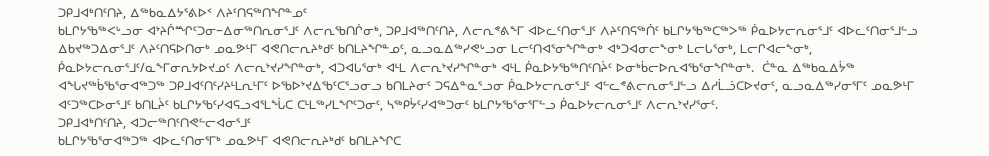ᑐᑭᒧᐊᒃᑎᑦᑎᔨ, ᐃᖅᑲᓇᐃᔭᕐᕕᐅᑉ ᐱᔨᑦᑎᕋᖅᑎᖏᓐᓄᑦ
ᑲᒪᒋᔭᖃᖅᐸᒡᓗᓂ ᐊᔾᔨᒌᙱᑦᑐᓂ−ᐃᓂᖅᑎᕆᓂᕐᒧᑦ ᐱᓕᕆᖃᑎᒌᓂᒃ, ᑐᑭᒧᐊᖅᑎᑦᑎᔨ, ᐱᓕᕆᕝᕕᖕᒥ ᐊᐅᓚᑦᑎᓂᕐᒧᑦ ᐱᔨᑦᑎᕋᖅᑏᑦ ᑲᒪᒋᔭᖃᖅᑕᖅᐳᖅ ᑮᓇᐅᔭᓕᕆᓂᕐᒧᑦ ᐊᐅᓚᑦᑎᓂᕐᒧᓪᓗ ᐃᑲᔪᖅᑐᐃᓂᕐᒧᑦ ᐱᔨᑦᑎᕋᐅᑎᓂᒃ ᓄᓇᕗᒻᒥ ᐊᕙᑎᓕᕆᔨᒃᑯᑦ ᑲᑎᒪᔨᖏᓐᓄᑦ, ᓇᓗᓇᐃᖅᓯᕙᒡᓗᓂ ᒪᓕᑦᑎᐊᕐᓂᖏᓐᓂᒃ ᐊᒃᑐᐊᓂᓕᖕᓂᒃ ᒪᓕᒐᕐᓂᒃ, ᒪᓕᒋᐊᓕᖕᓂᒃ, ᑮᓇᐅᔭᓕᕆᓂᕐᒧᑦ/ᓇᖕᒥᓂᕆᔭᐅᔪᓄᑦ ᐱᓕᕆᔾᔪᓯᖏᓐᓂᒃ, ᐊᑐᐊᒐᕐᓂᒃ ᐊᒻᒪ ᐱᓕᕆᔾᔪᓯᖏᓐᓂᒃ ᐊᒻᒪ ᑮᓇᐅᔭᖃᖅᑎᑦᑎᔩᑦ ᐅᓂᒃᑳᓕᐅᕆᐊᖃᕐᓂᖏᓐᓂᒃ.  ᑖᓐᓇ ᐃᖅᑲᓇᐃᔮᖅ ᐊᖓᔪᖅᑳᖃᕐᓂᐊᖅᑐᖅ ᑐᑭᒧᐊᑦᑎᑦᓯᔨᒻᒪᕆᒻᒥᑦ ᐅᖃᐅᔾᔪᐃᖃᑦᑕᕐᓗᓂᓗ ᑲᑎᒪᔨᓂᑦ ᑐᕋᐃᓐᓇᕐᓗᓂ ᑮᓇᐅᔭᓕᕆᓂᕐᒧᑦ ᐊᓪᓚᕝᕕᓕᕆᓂᕐᒧᓪᓗ ᐃᓱᒫᓘᑕᐅᔪᓂᑦ, ᓇᓗᓇᐃᖅᓯᓂᕐᒥᑦ ᓄᓇᕗᒻᒥ ᐊᑦᑐᖅᑕᐅᓂᕐᒧᑦ ᑲᑎᒪᔩᑦ ᑲᒪᒋᔭᖃᑦᓯᐊᕋᓗᐊᕐᒪᖔᑕ ᑕᒻᒪᖅᓯᒪᖏᑦᑐᓂᑦ, ᓴᖅᑭᔮᑦᓯᐊᖅᑐᓂᑦ ᑲᒪᒋᔭᖃᕐᓂᕐᒥᓪᓗ ᑮᓇᐅᔭᓕᕆᓂᕐᒧᑦ ᐱᓕᕆᔾᔪᓯᕐᓂᑦ.
ᑐᑭᒧᐊᒃᑎᑦᑎᔨ, ᐊᑐᓕᖅᑎᑦᑎᕙᓪᓕᐊᓂᕐᒧᑦ
ᑲᒪᒋᔭᖃᕐᓂᐊᖅᑐᖅ ᐊᐅᓚᑦᑎᓂᕐᒥᒃ ᓄᓇᕗᒻᒥ ᐊᕙᑎᓕᕆᔨᒃᑯᑦ ᑲᑎᒪᔨᖏᑕ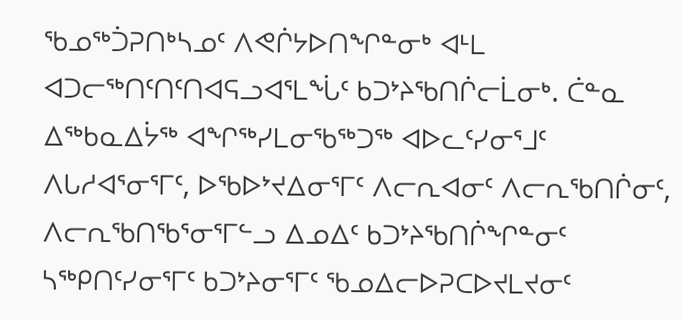ᖃᓄᖅᑑᕈᑎᒃᓴᓄᑦ ᐱᕙᒌᔭᐅᑎᖏᓐᓂᒃ ᐊᒻᒪ ᐊᑐᓕᖅᑎᑦᑎᑦᑎᐊᕋᓗᐊᕐᒪᖔᑦ ᑲᑐᔾᔨᖃᑎᒌᓕᒫᓂᒃ. ᑖᓐᓇ ᐃᖅᑲᓇᐃᔮᖅ ᐊᖏᖅᓯᒪᓂᖃᖅᑐᖅ ᐊᐅᓚᑦᓯᓂᕐᒧᑦ ᐱᒐᓱᐊᕐᓂᕐᒥᑦ, ᐅᖃᐅᔾᔪᐃᓂᕐᒥᑦ ᐱᓕᕆᐊᓂᑦ ᐱᓕᕆᖃᑎᒌᓂᑦ, ᐱᓕᕆᖃᑎᖃᕐᓂᕐᒥᓪᓗ ᐃᓄᐃᑦ ᑲᑐᔾᔨᖃᑎᒌᖏᓐᓂᑦ ᓴᖅᑭᑎᑦᓯᓂᕐᒥᑦ ᑲᑐᔾᔨᓂᕐᒥᑦ ᖃᓄᐃᓕᐅᕈᑕᐅᔪᒪᔪᓂᑦ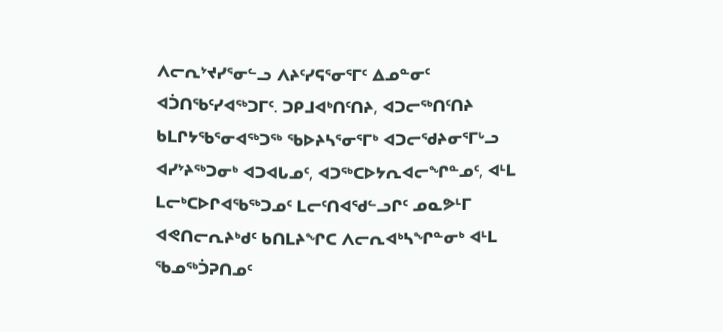ᐱᓕᕆᔾᔪᓯᕐᓂᓪᓗ ᐱᔨᑦᓯᕋᕐᓂᕐᒥᑦ ᐃᓄᓐᓂᑦ ᐊᑑᑎᖃᑦᓯᐊᖅᑐᒥᑦ. ᑐᑭᒧᐊᒃᑎᑦᑎᔨ, ᐊᑐᓕᖅᑎᑦᑎᔨ ᑲᒪᒋᔭᖃᕐᓂᐊᖅᑐᖅ ᖃᐅᔨᓴᕐᓂᕐᒥᒃ ᐊᑐᓕᖁᔨᓂᕐᒥᒡᓗ ᐊᓯᔾᔨᖅᑐᓂᒃ ᐊᑐᐊᒐᓄᑦ, ᐊᑐᖅᑕᐅᔭᕆᐊᓕᖏᓐᓄᑦ, ᐊᒻᒪ ᒪᓕᒃᑕᐅᒋᐊᖃᖅᑐᓄᑦ ᒪᓕᑦᑎᐊᖁᓪᓗᒋᑦ ᓄᓇᕗᒻᒥ ᐊᕙᑎᓕᕆᔨᒃᑯᑦ ᑲᑎᒪᔨᖏᑕ ᐱᓕᕆᐊᒃᓴᖏᓐᓂᒃ ᐊᒻᒪ ᖃᓄᖅᑑᕈᑎᓄᑦ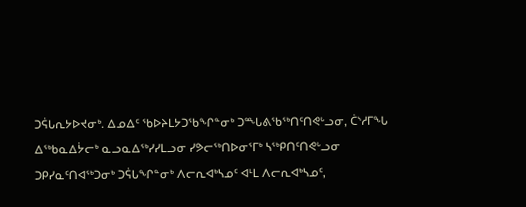ᑐᕌᒐᕆᔭᐅᔪᓂᒃ. ᐃᓄᐃᑦ ᖃᐅᔨᒪᔭᑐᖃᖏᓐᓂᒃ ᑐᙵᕕᖃᖅᑎᑦᑎᕙᒡᓗᓂ, ᑖᔅᓱᒥᖓ ᐃᖅᑲᓇᐃᔮᓕᒃ ᓇᓗᓇᐃᖅᓯᓯᒪᓗᓂ ᓯᕗᓕᖅᑎᐅᓂᕐᒥᒃ ᓴᖅᑭᑎᑦᑎᕙᒡᓗᓂ ᑐᑭᓯᓇᑦᑎᐊᖅᑐᓂᒃ ᑐᕌᒐᖏᓐᓂᒃ ᐱᓕᕆᐊᒃᓴᓄᑦ ᐊᒻᒪ ᐱᓕᕆᐊᒃᓴᓄᑦ,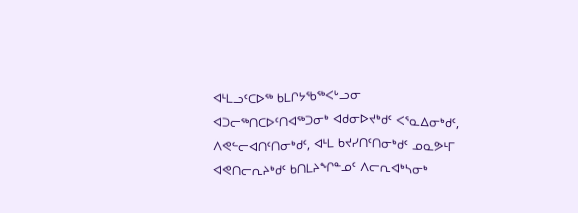ᐊᒻᒪᓗᑦᑕᐅᖅ ᑲᒪᒋᔭᖃᖅᐸᒡᓗᓂ ᐊᑐᓕᖅᑎᑕᐅᑦᑎᐊᖅᑐᓂᒃ ᐊᑯᓂᐅᔪᒃᑯᑦ ᐸᕐᓇᐃᓂᒃᑯᑦ, ᐱᕙᓪᓕᐊᑎᑦᑎᓂᒃᑯᑦ, ᐊᒻᒪ ᑲᔪᓯᑎᑦᑎᓂᒃᑯᑦ ᓄᓇᕗᒻᒥ ᐊᕙᑎᓕᕆᔨᒃᑯᑦ ᑲᑎᒪᔨᖏᓐᓄᑦ ᐱᓕᕆᐊᒃᓴᓂᒃ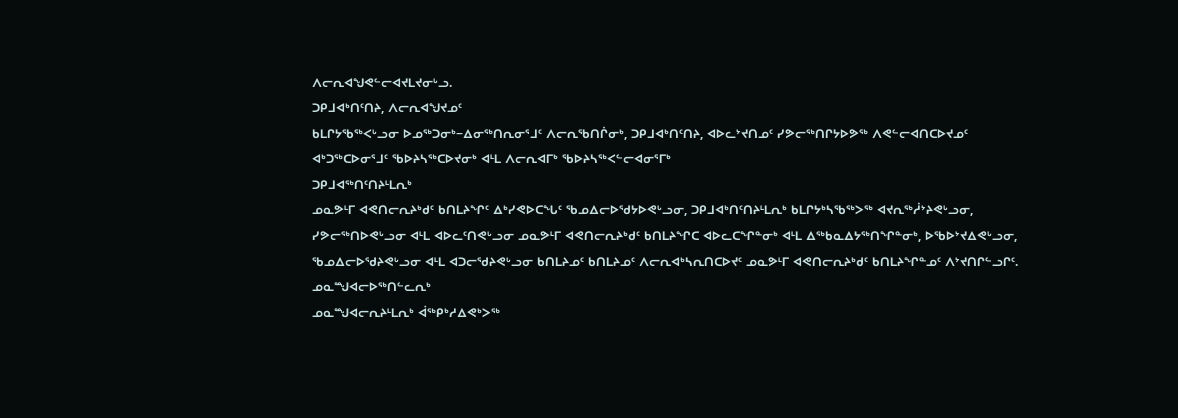ᐱᓕᕆᐊᖑᕙᓪᓕᐊᔪᒪᔪᓂᒡᓗ.
ᑐᑭᒧᐊᒃᑎᑦᑎᔨ, ᐱᓕᕆᐊᖑᔪᓄᑦ
ᑲᒪᒋᔭᖃᖅᐸᒡᓗᓂ ᐅᓄᖅᑐᓂᒃ−ᐃᓂᖅᑎᕆᓂᕐᒧᑦ ᐱᓕᕆᖃᑎᒌᓂᒃ, ᑐᑭᒧᐊᒃᑎᑦᑎᔨ, ᐊᐅᓚᔾᔪᑎᓄᑦ ᓯᕗᓕᖅᑎᒋᔭᐅᕗᖅ ᐱᕙᓪᓕᐊᑎᑕᐅᔪᓄᑦ ᐊᒃᑐᖅᑕᐅᓂᕐᒧᑦ ᖃᐅᔨᓴᖅᑕᐅᔪᓂᒃ ᐊᒻᒪ ᐱᓕᕆᐊᒥᒃ ᖃᐅᔨᓴᖅᐸᓪᓕᐊᓂᕐᒥᒃ
ᑐᑭᒧᐊᖅᑎᑦᑎᔨᒻᒪᕆᒃ
ᓄᓇᕗᒻᒥ ᐊᕙᑎᓕᕆᔨᒃᑯᑦ ᑲᑎᒪᔨᖏᑦ ᐃᒃᓯᕙᐅᑕᖓᑦ ᖃᓄᐃᓕᐅᖁᔭᐅᕙᒡᓗᓂ, ᑐᑭᒧᐊᒃᑎᑦᑎᔨᒻᒪᕆᒃ ᑲᒪᒋᔭᒃᓴᖃᖅᐳᖅ ᐊᔪᕆᖅᓲᔾᔨᕙᒡᓗᓂ, ᓯᕗᓕᖅᑎᐅᕙᒡᓗᓂ ᐊᒻᒪ ᐊᐅᓚᑦᑎᕙᒡᓗᓂ ᓄᓇᕗᒻᒥ ᐊᕙᑎᓕᕆᔨᒃᑯᑦ ᑲᑎᒪᔨᖏᑕ ᐊᐅᓚᑕᖏᓐᓂᒃ ᐊᒻᒪ ᐃᖅᑲᓇᐃᔭᖅᑎᖏᓐᓂᒃ, ᐅᖃᐅᔾᔪᐃᕙᒡᓗᓂ, ᖃᓄᐃᓕᐅᖁᔨᕙᒡᓗᓂ ᐊᒻᒪ ᐊᑐᓕᖁᔨᕙᒡᓗᓂ ᑲᑎᒪᔨᓄᑦ ᑲᑎᒪᔨᓄᑦ ᐱᓕᕆᐊᒃᓴᕆᑎᑕᐅᔪᑦ ᓄᓇᕗᒻᒥ ᐊᕙᑎᓕᕆᔨᒃᑯᑦ ᑲᑎᒪᔨᖏᓐᓄᑦ ᐱᔾᔪᑎᒋᓪᓗᒋᑦ.
ᓄᓇᙳᐊᓕᐅᖅᑎᓪᓚᕆᒃ
ᓄᓇᙳᐊᓕᕆᔨᒻᒪᕆᒃ ᐋᖅᑭᒃᓱᐃᕙᒃᐳᖅ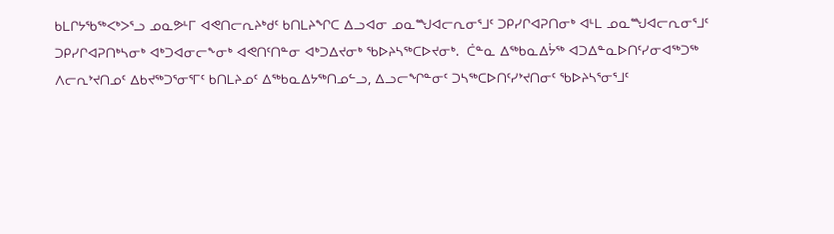ᑲᒪᒋᔭᖃᖅᐸᒃᐳᕐᓗ ᓄᓇᕗᒻᒥ ᐊᕙᑎᓕᕆᔨᒃᑯᑦ ᑲᑎᒪᔨᖏᑕ ᐃᓗᐊᓂ ᓄᓇᙳᐊᓕᕆᓂᕐᒧᑦ ᑐᑭᓯᒋᐊᕈᑎᓂᒃ ᐊᒻᒪ ᓄᓇᙳᐊᓕᕆᓂᕐᒧᑦ ᑐᑭᓯᒋᐊᕈᑎᒃᓴᓂᒃ ᐊᒃᑐᐊᓂᓕᖕᓂᒃ ᐊᕙᑎᑦᑎᓐᓂ ᐊᒃᑐᐃᔪᓂᒃ ᖃᐅᔨᓴᖅᑕᐅᔪᓂᒃ.  ᑖᓐᓇ ᐃᖅᑲᓇᐃᔮᖅ ᐊᑐᐃᓐᓇᐅᑎᑦᓯᓂᐊᖅᑐᖅ ᐱᓕᕆᔾᔪᑎᓄᑦ ᐃᑲᔪᖅᑐᕐᓂᕐᒥᑦ ᑲᑎᒪᔨᓄᑦ ᐃᖅᑲᓇᐃᔭᖅᑎᓄᓪᓗ, ᐃᓗᓕᖏᓐᓂᑦ ᑐᓴᖅᑕᐅᑎᑦᓯᔾᔪᑎᓂᑦ ᖃᐅᔨᓴᕐᓂᕐᒧᑦ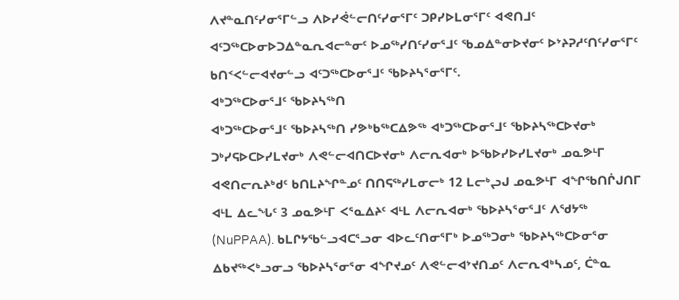ᐱᔪᓐᓇᑎᑦᓯᓂᕐᒥᓪᓗ ᐱᐅᓯᕚᓪᓕᑎᑦᓯᓂᕐᒥᑦ ᑐᑭᓯᐅᒪᓂᕐᒥᑦ ᐊᕙᑎᒧᑦ ᐊᑦᑐᖅᑕᐅᓂᐅᑐᐃᓐᓇᕆᐊᓕᓐᓂᑦ ᐅᓄᖅᓯᑎᑦᓯᓂᕐᒧᑦ ᖃᓄᐃᓐᓂᐅᔪᓂᑦ ᐅᔾᔨᕈᓱᑦᑎᑦᓯᓂᕐᒥᑦ ᑲᑎᑉᐸᓪᓕᐊᔪᓂᓪᓗ ᐊᑦᑐᖅᑕᐅᓂᕐᒧᑦ ᖃᐅᔨᓴᕐᓂᕐᒥᑦ.
ᐊᒃᑐᖅᑕᐅᓂᕐᒧᑦ ᖃᐅᔨᓴᖅᑎ
ᐊᒃᑐᖅᑕᐅᓂᕐᒧᑦ ᖃᐅᔨᓴᖅᑎ ᓯᕗᒃᑲᖅᑕᐃᕗᖅ ᐊᒃᑐᖅᑕᐅᓂᕐᒧᑦ ᖃᐅᔨᓴᖅᑕᐅᔪᓂᒃ ᑐᒃᓯᕋᐅᑕᐅᓯᒪᔪᓂᒃ ᐱᕙᓪᓕᐊᑎᑕᐅᔪᓂᒃ ᐱᓕᕆᐊᓂᒃ ᐅᖃᐅᓯᐅᓯᒪᔪᓂᒃ ᓄᓇᕗᒻᒥ ᐊᕙᑎᓕᕆᔨᒃᑯᑦ ᑲᑎᒪᔨᖏᓐᓄᑦ ᑎᑎᕋᖅᓯᒪᓂᓕᒃ 12 ᒪᓕᒃᖢᒍ ᓄᓇᕗᒻᒥ ᐊᖏᖃᑎᒌᒍᑎᒥ ᐊᒻᒪ ᐃᓚᖓᑦ 3 ᓄᓇᕗᒻᒥ ᐸᕐᓇᐃᔨᑦ ᐊᒻᒪ ᐱᓕᕆᐊᓂᒃ ᖃᐅᔨᓴᕐᓂᕐᒧᑦ ᐱᖁᔭᖅ (NuPPAA). ᑲᒪᒋᔭᖃᓪᓗᐊᑕᕐᓗᓂ ᐊᐅᓚᑦᑎᓂᕐᒥᒃ ᐅᓄᖅᑐᓂᒃ ᖃᐅᔨᓴᖅᑕᐅᓂᕐᓂ ᐃᑲᔪᖅᐸᒃᓗᓂᓗ ᖃᐅᔨᓴᕐᓂᕐᓂ ᐊᖏᔪᓄᑦ ᐱᕙᓪᓕᐊᔾᔪᑎᓄᑦ ᐱᓕᕆᐊᒃᓴᓄᑦ, ᑖᓐᓇ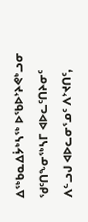ᐃᖅᑲᓇᐃᔮᒃᓴᖅ ᐅᖃᐅᔾᔨᕙᒃᓗᓂ ᖁᑦᑎᖕᓂᖅᓴᒥ ᐊᐅᓚᑦᑎᔨᓂᑦ ᐱᓪᓗᒍ ᐊᐅᓚᓂᕐᓄᑦ ᐱᔾᔪᑎᑦ,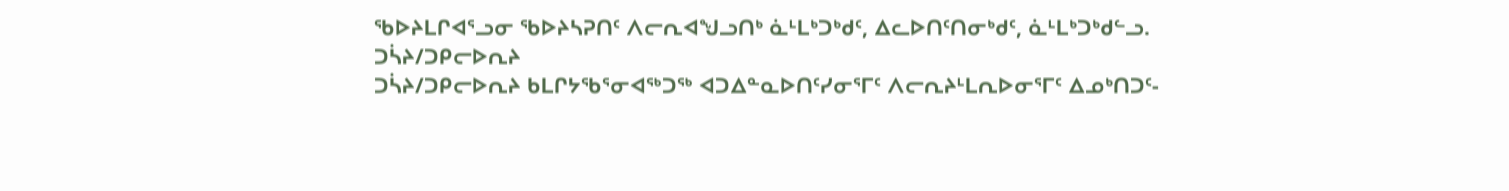ᖃᐅᔨᒪᒋᐊᕐᓗᓂ ᖃᐅᔨᓴᕈᑎᑦ ᐱᓕᕆᐊᖑᓗᑎᒃ ᓈᒻᒪᒃᑐᒃᑯᑦ, ᐃᓚᐅᑎᑦᑎᓂᒃᑯᑦ, ᓈᒻᒪᒃᑐᒃᑯᓪᓗ.
ᑐᓵᔨ/ᑐᑭᓕᐅᕆᔨ
ᑐᓵᔨ/ᑐᑭᓕᐅᕆᔨ ᑲᒪᒋᔭᖃᕐᓂᐊᖅᑐᖅ ᐊᑐᐃᓐᓇᐅᑎᑦᓯᓂᕐᒥᑦ ᐱᓕᕆᔨᒻᒪᕆᐅᓂᕐᒥᑦ ᐃᓄᒃᑎᑐᑦ-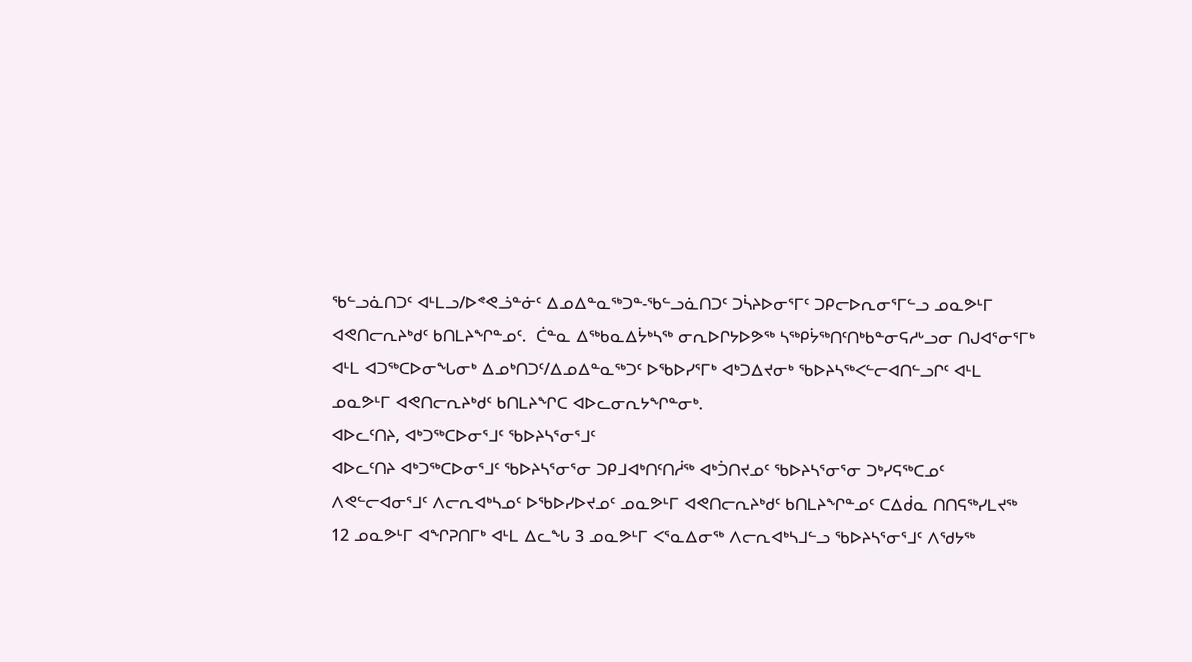ᖃᓪᓗᓈᑎᑐᑦ ᐊᒻᒪᓗ/ᐅᕝᕙᓘᓐᓃᑦ ᐃᓄᐃᓐᓇᖅᑐᓐ-ᖃᓪᓗᓈᑎᑐᑦ ᑐᓵᔨᐅᓂᕐᒥᑦ ᑐᑭᓕᐅᕆᓂᕐᒥᓪᓗ ᓄᓇᕗᒻᒥ ᐊᕙᑎᓕᕆᔨᒃᑯᑦ ᑲᑎᒪᔨᖏᓐᓄᑦ.  ᑖᓐᓇ ᐃᖅᑲᓇᐃᔮᒃᓴᖅ ᓂᕆᐅᒋᔭᐅᕗᖅ ᓴᖅᑭᔮᖅᑎᑦᑎᒃᑲᓐᓂᕋᓱᒡᓗᓂ ᑎᒍᐊᕐᓂᕐᒥᒃ ᐊᒻᒪ ᐊᑐᖅᑕᐅᓂᖓᓂᒃ ᐃᓄᒃᑎᑐᑦ/ᐃᓄᐃᓐᓇᖅᑐᑦ ᐅᖃᐅᓯᕐᒥᒃ ᐊᒃᑐᐃᔪᓂᒃ ᖃᐅᔨᓴᖅᐸᓪᓕᐊᑎᓪᓗᒋᑦ ᐊᒻᒪ ᓄᓇᕗᒻᒥ ᐊᕙᑎᓕᕆᔨᒃᑯᑦ ᑲᑎᒪᔨᖏᑕ ᐊᐅᓚᓂᕆᔭᖏᓐᓂᒃ.
ᐊᐅᓚᑦᑎᔨ, ᐊᒃᑐᖅᑕᐅᓂᕐᒧᑦ ᖃᐅᔨᓴᕐᓂᕐᒧᑦ
ᐊᐅᓚᑦᑎᔨ ᐊᒃᑐᖅᑕᐅᓂᕐᒧᑦ ᖃᐅᔨᓴᕐᓂᕐᓂ ᑐᑭᒧᐊᒃᑎᑦᑎᓲᖅ ᐊᒃᑑᑎᔪᓄᑦ ᖃᐅᔨᓴᕐᓂᕐᓂ ᑐᒃᓯᕋᖅᑕᓄᑦ ᐱᕙᓪᓕᐊᓂᕐᒧᑦ ᐱᓕᕆᐊᒃᓴᓄᑦ ᐅᖃᐅᓯᐅᔪᓄᑦ ᓄᓇᕗᒻᒥ ᐊᕙᑎᓕᕆᔨᒃᑯᑦ ᑲᑎᒪᔨᖏᓐᓄᑦ ᑕᐃᑰᓇ ᑎᑎᕋᖅᓯᒪᔪᖅ 12 ᓄᓇᕗᒻᒥ ᐊᖏᕈᑎᒥᒃ ᐊᒻᒪ ᐃᓚᖓ 3 ᓄᓇᕗᒻᒥ ᐸᕐᓇᐃᓂᖅ ᐱᓕᕆᐊᒃᓴᒧᓪᓗ ᖃᐅᔨᓴᕐᓂᕐᒧᑦ ᐱᖁᔭᖅ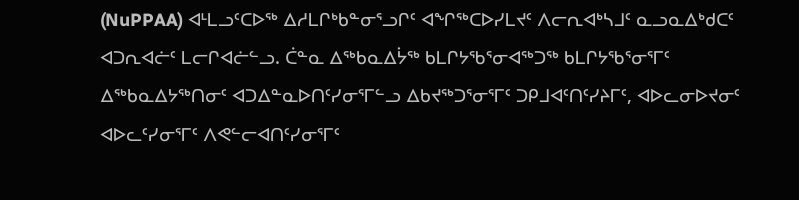(NuPPAA) ᐊᒻᒪᓗᑦᑕᐅᖅ ᐃᓱᒪᒋᒃᑲᓐᓂᕐᓗᒋᑦ ᐊᖏᖅᑕᐅᓯᒪᔪᑦ ᐱᓕᕆᐊᒃᓴᒧᑦ ᓇᓗᓇᐃᒃᑯᑕᑦ ᐊᑐᕆᐊᓖᑦ ᒪᓕᒋᐊᓖᓪᓗ. ᑖᓐᓇ ᐃᖅᑲᓇᐃᔮᖅ ᑲᒪᒋᔭᖃᕐᓂᐊᖅᑐᖅ ᑲᒪᒋᔭᖃᕐᓂᕐᒥᑦ ᐃᖅᑲᓇᐃᔭᖅᑎᓂᑦ ᐊᑐᐃᓐᓇᐅᑎᑦᓯᓂᕐᒥᓪᓗ ᐃᑲᔪᖅᑐᕐᓂᕐᒥᑦ ᑐᑭᒧᐊᑦᑎᑦᓯᔨᒥᑦ, ᐊᐅᓚᓂᐅᔪᓂᑦ ᐊᐅᓚᑦᓯᓂᕐᒥᑦ ᐱᕙᓪᓕᐊᑎᑦᓯᓂᕐᒥᑦ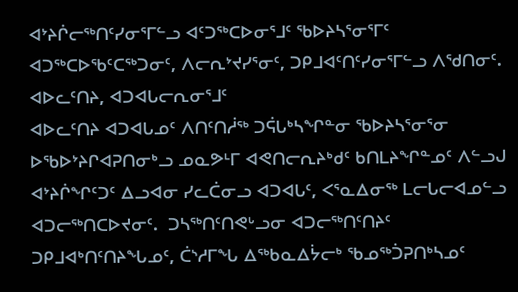ᐊᔾᔨᒌᓕᖅᑎᑦᓯᓂᕐᒥᓪᓗ ᐊᑦᑐᖅᑕᐅᓂᕐᒧᑦ ᖃᐅᔨᓴᕐᓂᕐᒥᑦ ᐊᑐᖅᑕᐅᖃᑦᑕᖅᑐᓂᑦ, ᐱᓕᕆᔾᔪᓯᕐᓂᑦ, ᑐᑭᒧᐊᑦᑎᑦᓯᓂᕐᒥᓪᓗ ᐱᖁᑎᓂᑦ.
ᐊᐅᓚᑦᑎᔨ, ᐊᑐᐊᒐᓕᕆᓂᕐᒧᑦ
ᐊᐅᓚᑦᑎᔨ ᐊᑐᐊᒐᓄᑦ ᐱᑎᑦᑎᓲᖅ ᑐᕌᒐᒃᓴᖏᓐᓂ ᖃᐅᔨᓴᕐᓂᕐᓂ ᐅᖃᐅᔾᔨᒋᐊᕈᑎᓂᒃᓗ ᓄᓇᕗᒻᒥ ᐊᕙᑎᓕᕆᔨᒃᑯᑦ ᑲᑎᒪᔨᖏᓐᓄᑦ ᐱᓪᓗᒍ ᐊᔾᔨᒌᖏᑦᑐᑦ ᐃᓗᐊᓂ ᓯᓚᑖᓂᓗ ᐊᑐᐊᒐᑦ, ᐸᕐᓇᐃᓂᖅ ᒪᓕᒐᓕᐊᓄᓪᓗ ᐊᑐᓕᖅᑎᑕᐅᔪᓂᑦ.  ᑐᓴᖅᑎᑦᑎᕙᒡᓗᓂ ᐊᑐᓕᖅᑎᑦᑎᔨᑦ ᑐᑭᒧᐊᒃᑎᑦᑎᔨᖓᓄᑦ, ᑖᔅᓱᒥᖓ ᐃᖅᑲᓇᐃᔮᓕᒃ ᖃᓄᖅᑑᕈᑎᒃᓴᓄᑦ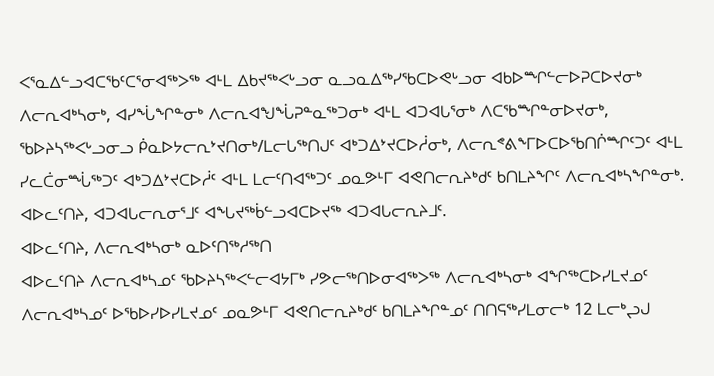ᐸᕐᓇᐃᓪᓗᐊᑕᖃᑦᑕᕐᓂᐊᖅᐳᖅ ᐊᒻᒪ ᐃᑲᔪᖅᐸᒡᓗᓂ ᓇᓗᓇᐃᖅᓯᖃᑕᐅᕙᒡᓗᓂ ᐊᑲᐅᙱᓪᓕᐅᕈᑕᐅᔪᓂᒃ ᐱᓕᕆᐊᒃᓴᓂᒃ, ᐊᓯᖔᖏᓐᓂᒃ ᐱᓕᕆᐊᖑᖔᕈᓐᓇᖅᑐᓂᒃ ᐊᒻᒪ ᐊᑐᐊᒐᕐᓂᒃ ᐱᑕᖃᙱᓐᓂᐅᔪᓂᒃ, ᖃᐅᔨᓴᖅᐸᒡᓗᓂᓗ ᑮᓇᐅᔭᓕᕆᔾᔪᑎᓂᒃ/ᒪᓕᒐᖅᑎᒍᑦ ᐊᒃᑐᐃᔾᔪᑕᐅᓲᓂᒃ, ᐱᓕᕆᕝᕕᖕᒥᐅᑕᐅᖃᑎᒌᙱᑦᑐᑦ ᐊᒻᒪ ᓯᓚᑖᓂᙶᖅᑐᑦ ᐊᒃᑐᐃᔾᔪᑕᐅᓲᑦ ᐊᒻᒪ ᒪᓕᑦᑎᐊᖅᑐᑦ ᓄᓇᕗᒻᒥ ᐊᕙᑎᓕᕆᔨᒃᑯᑦ ᑲᑎᒪᔨᖏᑦ ᐱᓕᕆᐊᒃᓴᖏᓐᓂᒃ. ᐊᐅᓚᑦᑎᔨ, ᐊᑐᐊᒐᓕᕆᓂᕐᒧᑦ ᐊᖓᔪᖅᑳᓪᓗᐊᑕᐅᔪᖅ ᐊᑐᐊᒐᓕᕆᔨᒧᑦ.
ᐊᐅᓚᑦᑎᔨ, ᐱᓕᕆᐊᒃᓴᓂᒃ ᓇᐅᑦᑎᖅᓱᖅᑎ
ᐊᐅᓚᑦᑎᔨ ᐱᓕᕆᐊᒃᓴᓄᑦ ᖃᐅᔨᓴᖅᐸᓪᓕᐊᔭᒥᒃ ᓯᕗᓕᖅᑎᐅᓂᐊᖅᐳᖅ ᐱᓕᕆᐊᒃᓴᓂᒃ ᐊᖏᖅᑕᐅᓯᒪᔪᓄᑦ ᐱᓕᕆᐊᒃᓴᓄᑦ ᐅᖃᐅᓯᐅᓯᒪᔪᓄᑦ ᓄᓇᕗᒻᒥ ᐊᕙᑎᓕᕆᔨᒃᑯᑦ ᑲᑎᒪᔨᖏᓐᓄᑦ ᑎᑎᕋᖅᓯᒪᓂᓕᒃ 12 ᒪᓕᒃᖢᒍ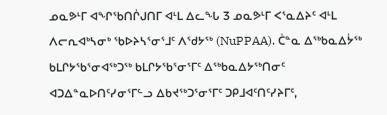ᓄᓇᕗᒻᒥ ᐊᖏᖃᑎᒌᒍᑎᒥ ᐊᒻᒪ ᐃᓚᖓ 3 ᓄᓇᕗᒻᒥ ᐸᕐᓇᐃᔨᑦ ᐊᒻᒪ ᐱᓕᕆᐊᒃᓴᓂᒃ ᖃᐅᔨᓴᕐᓂᕐᒧᑦ ᐱᖁᔭᖅ (NuPPAA). ᑖᓐᓇ ᐃᖅᑲᓇᐃᔮᖅ ᑲᒪᒋᔭᖃᕐᓂᐊᖅᑐᖅ ᑲᒪᒋᔭᖃᕐᓂᕐᒥᑦ ᐃᖅᑲᓇᐃᔭᖅᑎᓂᑦ ᐊᑐᐃᓐᓇᐅᑎᑦᓯᓂᕐᒥᓪᓗ ᐃᑲᔪᖅᑐᕐᓂᕐᒥᑦ ᑐᑭᒧᐊᑦᑎᑦᓯᔨᒥᑦ,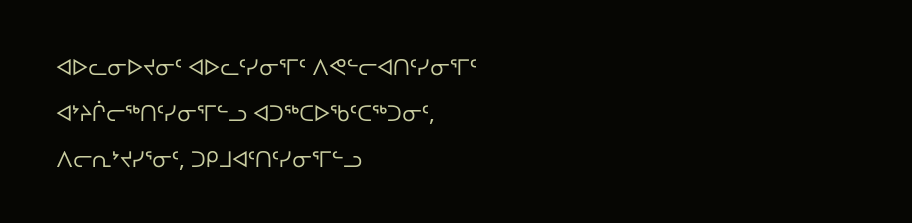ᐊᐅᓚᓂᐅᔪᓂᑦ ᐊᐅᓚᑦᓯᓂᕐᒥᑦ ᐱᕙᓪᓕᐊᑎᑦᓯᓂᕐᒥᑦ ᐊᔾᔨᒌᓕᖅᑎᑦᓯᓂᕐᒥᓪᓗ ᐊᑐᖅᑕᐅᖃᑦᑕᖅᑐᓂᑦ, ᐱᓕᕆᔾᔪᓯᕐᓂᑦ, ᑐᑭᒧᐊᑦᑎᑦᓯᓂᕐᒥᓪᓗ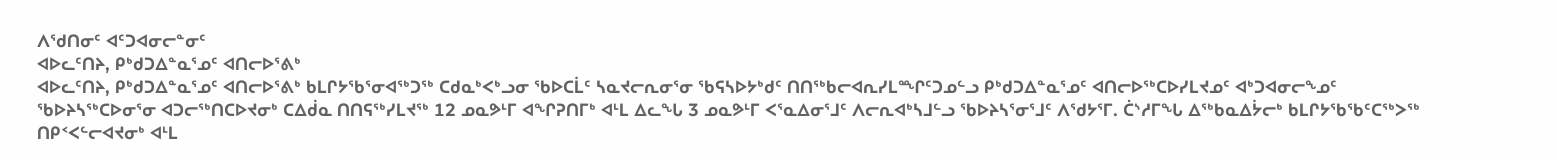ᐱᖁᑎᓂᑦ ᐊᑦᑐᐊᓂᓕᓐᓂᑦ
ᐊᐅᓚᑦᑎᔨ, ᑭᒃᑯᑐᐃᓐᓇᕐᓄᑦ ᐊᑎᓕᐅᕐᕕᒃ
ᐊᐅᓚᑦᑎᔨ, ᑭᒃᑯᑐᐃᓐᓇᕐᓄᑦ ᐊᑎᓕᐅᕐᕕᒃ ᑲᒪᒋᔭᖃᕐᓂᐊᖅᑐᖅ ᑕᑯᓇᒃᐸᒃᓗᓂ ᖃᐅᑕᒫᑦ ᓴᓇᔪᓕᕆᓂᕐᓂ ᖃᕋᓴᐅᔭᒃᑯᑦ ᑎᑎᖅᑲᓕᐊᕆᓯᒪᙱᑦᑐᓄᓪᓗ ᑭᒃᑯᑐᐃᓐᓇᕐᓄᑦ ᐊᑎᓕᐅᖅᑕᐅᓯᒪᔪᓄᑦ ᐊᒃᑐᐊᓂᓕᖕᓄᑦ ᖃᐅᔨᓴᖅᑕᐅᓂᕐᓂ ᐊᑐᓕᖅᑎᑕᐅᔪᓂᒃ ᑕᐃᑰᓇ ᑎᑎᕋᖅᓯᒪᔪᖅ 12 ᓄᓇᕗᒻᒥ ᐊᖏᕈᑎᒥᒃ ᐊᒻᒪ ᐃᓚᖓ 3 ᓄᓇᕗᒻᒥ ᐸᕐᓇᐃᓂᕐᒧᑦ ᐱᓕᕆᐊᒃᓴᒧᓪᓗ ᖃᐅᔨᓴᕐᓂᕐᒧᑦ ᐱᖁᔭᕐᒥ. ᑖᔅᓱᒥᖓ ᐃᖅᑲᓇᐃᔮᓕᒃ ᑲᒪᒋᔭᖃᖃᑦᑕᖅᐳᖅ ᑎᑭᑉᐸᓪᓕᐊᔪᓂᒃ ᐊᒻᒪ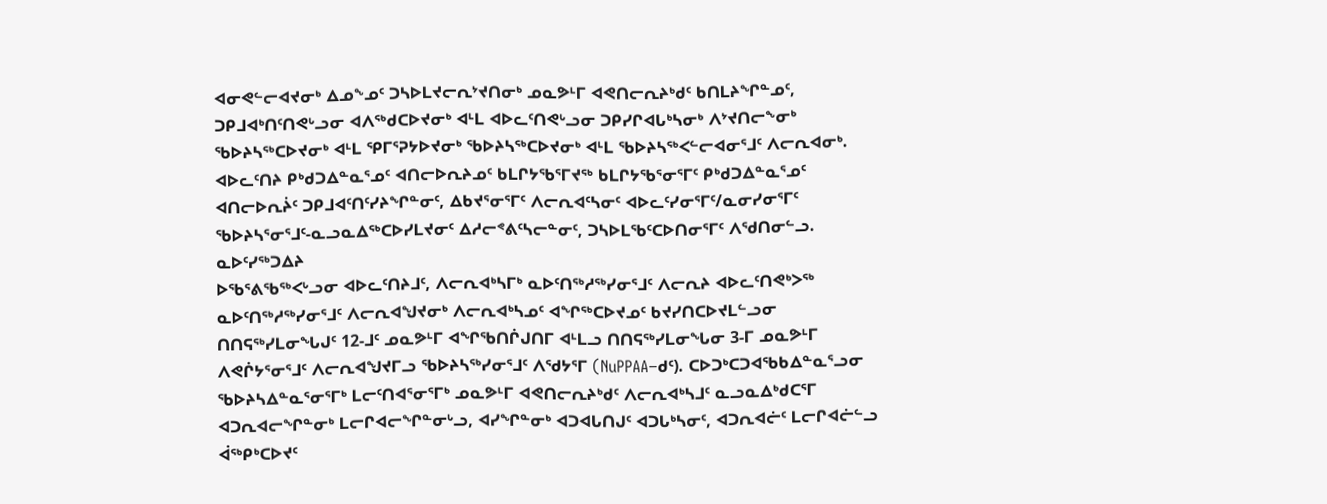ᐊᓂᕙᓪᓕᐊᔪᓂᒃ ᐃᓄᖕᓄᑦ ᑐᓴᐅᒪᔪᓕᕆᔾᔪᑎᓂᒃ ᓄᓇᕗᒻᒥ ᐊᕙᑎᓕᕆᔨᒃᑯᑦ ᑲᑎᒪᔨᖏᓐᓄᑦ, ᑐᑭᒧᐊᒃᑎᑦᑎᕙᒡᓗᓂ ᐊᐱᖅᑯᑕᐅᔪᓂᒃ ᐊᒻᒪ ᐊᐅᓚᑦᑎᕙᒡᓗᓂ ᑐᑭᓯᒋᐊᒐᒃᓴᓂᒃ ᐱᔾᔪᑎᓕᖕᓂᒃ ᖃᐅᔨᓴᖅᑕᐅᔪᓂᒃ ᐊᒻᒪ ᕿᒥᕐᕈᔭᐅᔪᓂᒃ ᖃᐅᔨᓴᖅᑕᐅᔪᓂᒃ ᐊᒻᒪ ᖃᐅᔨᓴᖅᐸᓪᓕᐊᓂᕐᒧᑦ ᐱᓕᕆᐊᓂᒃ. ᐊᐅᓚᑦᑎᔨ ᑭᒃᑯᑐᐃᓐᓇᕐᓄᑦ ᐊᑎᓕᐅᕆᔨᓄᑦ ᑲᒪᒋᔭᖃᕐᒥᔪᖅ ᑲᒪᒋᔭᖃᕐᓂᕐᒥᑦ ᑭᒃᑯᑐᐃᓐᓇᕐᓄᑦ ᐊᑎᓕᐅᕆᔩᑦ ᑐᑭᒧᐊᑦᑎᑦᓯᔨᖏᓐᓂᑦ, ᐃᑲᔪᕐᓂᕐᒥᑦ ᐱᓕᕆᐊᑦᓴᓂᑦ ᐊᐅᓚᑦᓯᓂᕐᒥᑦ/ᓇᓂᓯᓂᕐᒥᑦ ᖃᐅᔨᓴᕐᓂᕐᒧᑦ-ᓇᓗᓇᐃᖅᑕᐅᓯᒪᔪᓂᑦ ᐃᓱᓕᕝᕕᑦᓴᓕᓐᓂᑦ, ᑐᓴᐅᒪᖃᑦᑕᐅᑎᓂᕐᒥᑦ ᐱᖁᑎᓂᓪᓗ.
ᓇᐅᑦᓯᖅᑐᐃᔨ
ᐅᖃᕐᕕᖃᖅᐸᒡᓗᓂ ᐊᐅᓚᑦᑎᔨᒧᑦ, ᐱᓕᕆᐊᒃᓴᒥᒃ ᓇᐅᑦᑎᖅᓱᖅᓯᓂᕐᒧᑦ ᐱᓕᕆᔨ ᐊᐅᓚᑦᑎᕙᒃᐳᖅ ᓇᐅᑦᑎᖅᓱᖅᓯᓂᕐᒧᑦ ᐱᓕᕆᐊᖑᔪᓂᒃ ᐱᓕᕆᐊᒃᓴᓄᑦ ᐊᖏᖅᑕᐅᔪᓄᑦ ᑲᔪᓯᑎᑕᐅᔪᒪᓪᓗᓂ ᑎᑎᕋᖅᓯᒪᓂᖓᒍᑦ 12-ᒧᑦ ᓄᓇᕗᒻᒥ ᐊᖏᖃᑎᒌᒍᑎᒥ ᐊᒻᒪᓗ ᑎᑎᕋᖅᓯᒪᓂᖓᓂ 3-ᒥ ᓄᓇᕗᒻᒥ ᐱᕙᒌᔭᕐᓂᕐᒧᑦ ᐱᓕᕆᐊᖑᔪᒥᓗ ᖃᐅᔨᓴᖅᓯᓂᕐᒧᑦ ᐱᖁᔭᕐᒥ (NuPPAA−ᑯᑦ). ᑕᐅᑐᒃᑕᑐᐊᖃᑲᐃᓐᓇᕐᓗᓂ ᖃᐅᔨᓴᐃᓐᓇᕐᓂᕐᒥᒃ ᒪᓕᑦᑎᐊᕐᓂᕐᒥᒃ ᓄᓇᕗᒻᒥ ᐊᕙᑎᓕᕆᔨᒃᑯᑦ ᐱᓕᕆᐊᒃᓴᒧᑦ ᓇᓗᓇᐃᒃᑯᑕᕐᒥ ᐊᑐᕆᐊᓕᖏᓐᓂᒃ ᒪᓕᒋᐊᓕᖏᓐᓂᒡᓗ, ᐊᓯᖏᓐᓂᒃ ᐊᑐᐊᒐᑎᒍᑦ ᐊᑐᒐᒃᓴᓂᑦ, ᐊᑐᕆᐊᓖᑦ ᒪᓕᒋᐊᓖᓪᓗ ᐋᖅᑭᒃᑕᐅᔪᑦ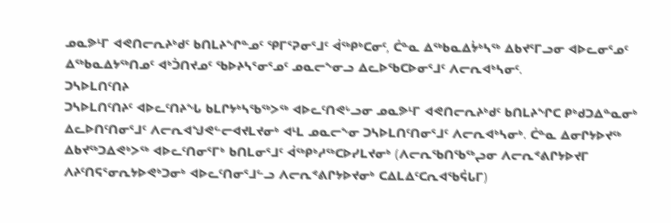ᓄᓇᕗᒻᒥ ᐊᕙᑎᓕᕆᔨᒃᑯᑦ ᑲᑎᒪᔨᖏᓐᓄᑦ ᕿᒥᕐᕈᓂᕐᒧᑦ ᐋᖅᑭᒃᑕᓂᑦ, ᑖᓐᓇ ᐃᖅᑲᓇᐃᔮᒃᓴᖅ ᐃᑲᔪᕐᒥᓗᓂ ᐊᐅᓚᓂᕐᓄᑦ ᐃᖅᑲᓇᐃᔭᖅᑎᓄᑦ ᐊᒃᑑᑎᔪᓄᑦ ᖃᐅᔨᓴᕐᓂᕐᓄᑦ ᓄᓇᓕᖕᓂᓗ ᐃᓚᐅᖃᑕᐅᓂᕐᒧᑦ ᐱᓕᕆᐊᒃᓴᓂᑦ.
ᑐᓴᐅᒪᑎᑦᑎᔨ
ᑐᓴᐅᒪᑎᑦᑎᔨᑦ ᐊᐅᓚᑦᑎᔨᖓ ᑲᒪᒋᔭᒃᓴᖃᖅᐳᖅ ᐊᐅᓚᑦᑎᕙᒡᓗᓂ ᓄᓇᕗᒻᒥ ᐊᕙᑎᓕᕆᔨᒃᑯᑦ ᑲᑎᒪᔨᖏᑕ ᑭᒃᑯᑐᐃᓐᓇᓂᒃ ᐃᓚᐅᑎᑦᑎᓂᕐᒧᑦ ᐱᓕᕆᐊᖑᕙᓪᓕᐊᔪᒪᔪᓂᒃ ᐊᒻᒪ ᓄᓇᓕᖕᓂ ᑐᓴᐅᒪᑎᑦᑎᓂᕐᒧᑦ ᐱᓕᕆᐊᒃᓴᓂᒃ. ᑖᓐᓇ ᐃᓂᒋᔭᐅᔪᖅ ᐃᑲᔪᖅᑐᐃᕙᒃᐳᖅ ᐊᐅᓚᑦᑎᓂᕐᒥᒃ ᑲᑎᒪᓂᕐᒧᑦ ᐋᖅᑭᒃᓱᖅᑕᐅᓯᒪᔪᓂᒃ (ᐱᓕᕆᖃᑎᖃᖅᖢᓂ ᐱᓕᕆᕝᕕᒋᔭᐅᔪᒥ ᐱᔨᑦᑎᕋᕐᓂᕆᔭᐅᕙᒃᑐᓂᒃ ᐊᐅᓚᑦᑎᓂᕐᒧᓪᓗ ᐱᓕᕆᕝᕕᒋᔭᐅᔪᓂᒃ ᑕᐃᒪᐃᑦᑕᕆᐊᖃᕌᒐᒥ)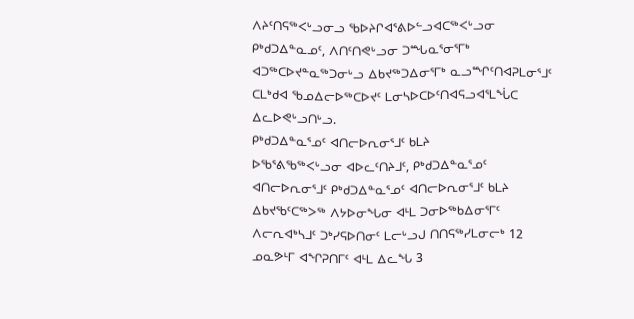ᐱᔨᑦᑎᕋᖅᐸᒡᓗᓂᓗ ᖃᐅᔨᒋᐊᕐᕕᐅᓪᓗᐊᑕᖅᐸᒡᓗᓂ ᑭᒃᑯᑐᐃᓐᓇᓄᑦ, ᐱᑎᑦᑎᕙᒡᓗᓂ ᑐᙵᓇᕐᓂᕐᒥᒃ ᐊᑐᖅᑕᐅᔪᓐᓇᖅᑐᓂᒡᓗ ᐃᑲᔪᖅᑐᐃᓂᕐᒥᒃ ᓇᓗᙱᑦᑎᐊᕈᒪᓂᕐᒧᑦ ᑕᒪᒃᑯᐊ ᖃᓄᐃᓕᐅᖅᑕᐅᔪᑦ ᒪᓂᓴᐅᑕᐅᑦᑎᐊᕋᓗᐊᕐᒪᖔᑕ ᐃᓚᐅᕙᒡᓗᑎᒡᓗ.
ᑭᒃᑯᑐᐃᓐᓇᕐᓄᑦ ᐊᑎᓕᐅᕆᓂᕐᒧᑦ ᑲᒪᔨ
ᐅᖃᕐᕕᖃᖅᐸᒡᓗᓂ ᐊᐅᓚᑦᑎᔨᒧᑦ, ᑭᒃᑯᑐᐃᓐᓇᕐᓄᑦ ᐊᑎᓕᐅᕆᓂᕐᒧᑦ ᑭᒃᑯᑐᐃᓐᓇᕐᓄᑦ ᐊᑎᓕᐅᕆᓂᕐᒧᑦ ᑲᒪᔨ ᐃᑲᔪᖃᑦᑕᖅᐳᖅ ᐱᔭᐅᓂᖓᓂ ᐊᒻᒪ ᑐᓂᐅᖅᑲᐃᓂᕐᒥᑦ ᐱᓕᕆᐊᒃᓴᒧᑦ ᑐᒃᓯᕋᐅᑎᓂᑦ ᒪᓕᒡᓗᒍ ᑎᑎᕋᖅᓯᒪᓂᓕᒃ 12 ᓄᓇᕗᒻᒥ ᐊᖏᕈᑎᒥᑦ ᐊᒻᒪ ᐃᓚᖓ 3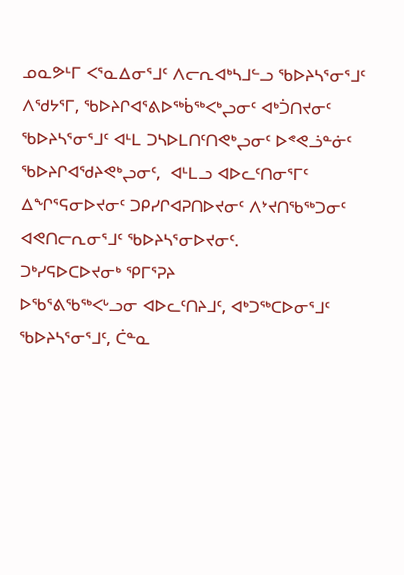ᓄᓇᕗᒻᒥ ᐸᕐᓇᐃᓂᕐᒧᑦ ᐱᓕᕆᐊᒃᓴᒧᓪᓗ ᖃᐅᔨᓴᕐᓂᕐᒧᑦ ᐱᖁᔭᕐᒥ, ᖃᐅᔨᒋᐊᕐᕕᐅᖅᑳᖅᐸᒃᖢᓂᑦ ᐊᒃᑑᑎᔪᓂᑦ ᖃᐅᔨᓴᕐᓂᕐᒧᑦ ᐊᒻᒪ ᑐᓴᐅᒪᑎᑦᑎᕙᒃᖢᓂᑦ ᐅᕝᕙᓘᓐᓃᑦ ᖃᐅᔨᒋᐊᖁᔨᕙᒃᖢᓂᑦ,  ᐊᒻᒪᓗ ᐊᐅᓚᑦᑎᓂᕐᒥᑦ ᐃᖏᕐᕋᓂᐅᔪᓂᑦ ᑐᑭᓯᒋᐊᕈᑎᐅᔪᓂᑦ ᐱᔾᔪᑎᖃᖅᑐᓂᑦ ᐊᕙᑎᓕᕆᓂᕐᒧᑦ ᖃᐅᔨᓴᕐᓂᐅᔪᓂᑦ.
ᑐᒃᓯᕋᐅᑕᐅᔪᓂᒃ ᕿᒥᕐᕈᔨ
ᐅᖃᕐᕕᖃᖅᐸᒡᓗᓂ ᐊᐅᓚᑦᑎᔨᒧᑦ, ᐊᒃᑐᖅᑕᐅᓂᕐᒧᑦ ᖃᐅᔨᓴᕐᓂᕐᒧᑦ, ᑖᓐᓇ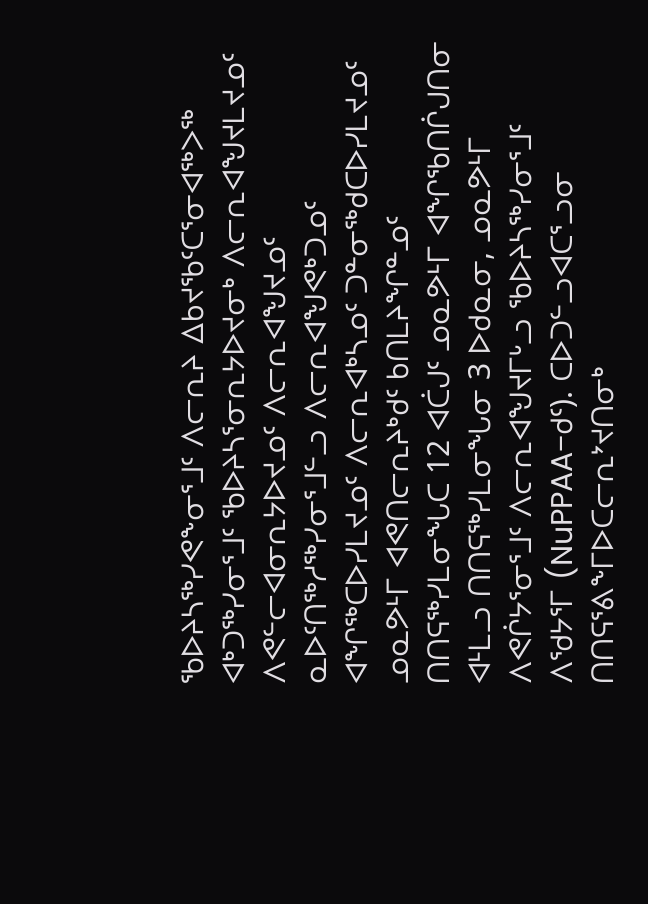ᖃᐅᔨᓴᖅᓯᕙᖕᓂᕐᒧᑦ ᐱᓕᕆᔨ ᐃᑲᔪᖃᑦᑕᕐᓂᐊᖅᐳᖅ ᐊᒃᑐᖅᓯᓂᕐᒧᑦ ᖃᐅᔨᓴᕐᓂᕆᔭᐅᔪᓂᒃ ᐱᓕᕆᐊᖑᔪᒪᔪᓄᑦ ᐱᕙᓪᓕᐊᓂᕆᔭᐅᔪᓄᑦ ᐱᓕᕆᐊᖑᔪᓄᑦ ᓇᐅᑦᑎᖅᓱᖅᓯᓂᕐᒧᓪᓗ ᐱᓕᕆᐊᖑᕙᒃᑐᓄᑦ ᐊᖏᖅᑕᐅᓯᒪᔪᓄᑦ ᐱᓕᕆᐊᒃᓴᓄᑦ ᑐᓐᓂᖅᑯᑕᐅᓯᒪᔪᓄᑦ ᓄᓇᕗᒻᒥ ᐊᕙᑎᓕᕆᔨᒃᑯᑦ ᑲᑎᒪᔨᖏᓐᓄᑦ ᑎᑎᕋᖅᓯᒪᓂᖓᑕ 12 ᐊᑖᒍᑦ ᓄᓇᕗᒻᒥ ᐊᖏᖃᑎᒌᒍᑎᓂ ᐊᒻᒪᓗ ᑎᑎᕋᖅᓯᒪᓂᖓᓂ 3 ᐅᑯᓇᓂ, ᓄᓇᕗᒻᒥ ᐱᕙᒌᔭᕐᓂᕐᒧᑦ ᐱᓕᕆᐊᖑᔪᒥᒡᓗ ᖃᐅᔨᓴᖅᓯᓂᕐᒧᑦ ᐱᖁᔭᕐᒥ (NuPPAA−ᑯᑦ). ᑕᐅᑐᓪᓗᐊᑕᕐᓗᓂ ᑎᑎᕋᕐᕕᖕᒥᐅᑕᓕᕆᔾᔪᑎᓂᒃ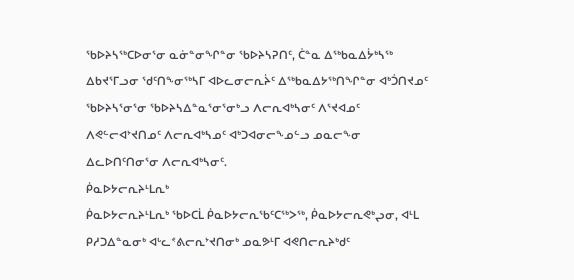ᖃᐅᔨᓴᖅᑕᐅᓂᕐᓂ ᓇᓃᓐᓂᖏᓐᓂ ᖃᐅᔨᓴᕈᑎᑦ, ᑖᓐᓇ ᐃᖅᑲᓇᐃᔮᒃᓴᖅ ᐃᑲᔪᕐᒥᓗᓂ ᖁᑦᑎᖕᓂᖅᓴᒥ ᐊᐅᓚᓂᓕᕆᔩᑦ ᐃᖅᑲᓇᐃᔭᖅᑎᖏᓐᓂ ᐊᒃᑑᑎᔪᓄᑦ ᖃᐅᔨᓴᕐᓂᕐᓂ ᖃᐅᔨᓴᐃᓐᓇᕐᓂᕐᓂᒃᓗ ᐱᓕᕆᐊᒃᓴᓂᑦ ᐱᕐᔪᐊᓄᑦ ᐱᕙᓪᓕᐊᔾᔪᑎᓄᑦ ᐱᓕᕆᐊᒃᓴᓄᑦ ᐊᒃᑐᐊᓂᓕᖕᓄᓪᓗ ᓄᓇᓕᖕᓂ ᐃᓚᐅᑎᑦᑎᓂᕐᓂ ᐱᓕᕆᐊᒃᓴᓂᑦ.
ᑮᓇᐅᔭᓕᕆᔨᒻᒪᕆᒃ
ᑮᓇᐅᔭᓕᕆᔨᒻᒪᕆᒃ ᖃᐅᑕᒫ ᑮᓇᐅᔭᓕᕆᖃᑦᑕᖅᐳᖅ, ᑮᓇᐅᔭᓕᕆᕙᒃᖢᓂ, ᐊᒻᒪ ᑭᓱᑐᐃᓐᓇᓂᒃ ᐊᒡᓚᕝᕕᓕᕆᔾᔪᑎᓂᒃ ᓄᓇᕗᒻᒥ ᐊᕙᑎᓕᕆᔨᒃᑯᑦ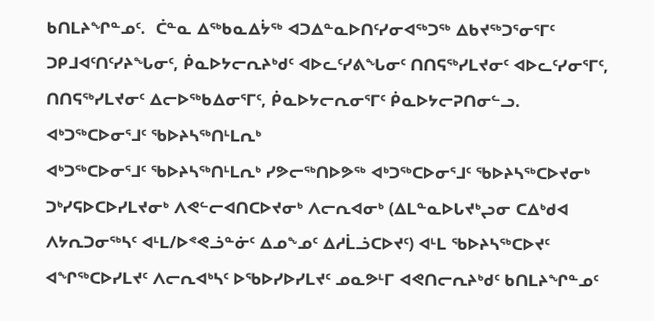ᑲᑎᒪᔨᖏᓐᓄᑦ.  ᑖᓐᓇ ᐃᖅᑲᓇᐃᔮᖅ ᐊᑐᐃᓐᓇᐅᑎᑦᓯᓂᐊᖅᑐᖅ ᐃᑲᔪᖅᑐᕐᓂᕐᒥᑦ ᑐᑭᒧᐊᑦᑎᑦᓯᔨᖓᓂᑦ, ᑮᓇᐅᔭᓕᕆᔨᒃᑯᑦ ᐊᐅᓚᑦᓯᕕᖓᓂᑦ ᑎᑎᕋᖅᓯᒪᔪᓂᑦ ᐊᐅᓚᑦᓯᓂᕐᒥᑦ, ᑎᑎᕋᖅᓯᒪᔪᓂᑦ ᐃᓕᐅᖅᑲᐃᓂᕐᒥᑦ, ᑮᓇᐅᔭᓕᕆᓂᕐᒥᑦ ᑮᓇᐅᔭᓕᕈᑎᓂᓪᓗ.
ᐊᒃᑐᖅᑕᐅᓂᕐᒧᑦ ᖃᐅᔨᓴᖅᑎᒻᒪᕆᒃ
ᐊᒃᑐᖅᑕᐅᓂᕐᒧᑦ ᖃᐅᔨᓴᖅᑎᒻᒪᕆᒃ ᓯᕗᓕᖅᑎᐅᕗᖅ ᐊᒃᑐᖅᑕᐅᓂᕐᒧᑦ ᖃᐅᔨᓴᖅᑕᐅᔪᓂᒃ ᑐᒃᓯᕋᐅᑕᐅᓯᒪᔪᓂᒃ ᐱᕙᓪᓕᐊᑎᑕᐅᔪᓂᒃ ᐱᓕᕆᐊᓂᒃ (ᐃᒪᓐᓇᐅᒐᔪᒃᖢᓂ ᑕᐃᒃᑯᐊ ᐱᔭᕆᑐᓂᖅᓴᑦ ᐊᒻᒪ/ᐅᕝᕙᓘᓐᓃᑦ ᐃᓄᖕᓄᑦ ᐃᓱᒫᓘᑕᐅᔪᑦ) ᐊᒻᒪ ᖃᐅᔨᓴᖅᑕᐅᔪᑦ ᐊᖏᖅᑕᐅᓯᒪᔪᑦ ᐱᓕᕆᐊᒃᓴᑦ ᐅᖃᐅᓯᐅᓯᒪᔪᑦ ᓄᓇᕗᒻᒥ ᐊᕙᑎᓕᕆᔨᒃᑯᑦ ᑲᑎᒪᔨᖏᓐᓄᑦ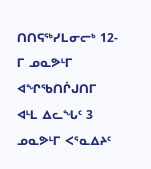ᑎᑎᕋᖅᓯᒪᓂᓕᒃ 12-ᒥ ᓄᓇᕗᒻᒥ ᐊᖏᖃᑎᒌᒍᑎᒥ ᐊᒻᒪ ᐃᓚᖓᑦ 3 ᓄᓇᕗᒻᒥ ᐸᕐᓇᐃᔨᑦ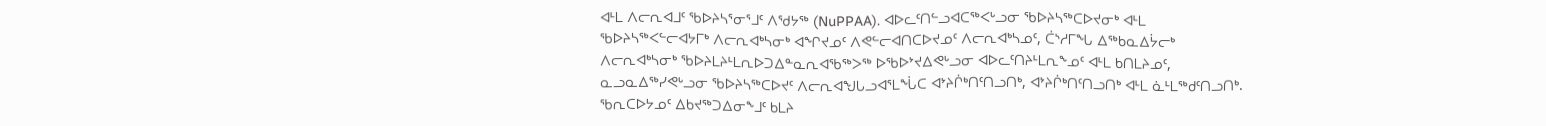ᐊᒻᒪ ᐱᓕᕆᐊᒧᑦ ᖃᐅᔨᓴᕐᓂᕐᒧᑦ ᐱᖁᔭᖅ (NuPPAA). ᐊᐅᓚᑦᑎᓪᓗᐊᑕᖅᐸᒡᓗᓂ ᖃᐅᔨᓴᖅᑕᐅᔪᓂᒃ ᐊᒻᒪ ᖃᐅᔨᓴᖅᐸᓪᓕᐊᔭᒥᒃ ᐱᓕᕆᐊᒃᓴᓂᒃ ᐊᖏᔪᓄᑦ ᐱᕙᓪᓕᐊᑎᑕᐅᔪᓄᑦ ᐱᓕᕆᐊᒃᓴᓄᑦ, ᑖᔅᓱᒥᖓ ᐃᖅᑲᓇᐃᔮᓕᒃ ᐱᓕᕆᐊᒃᓴᓂᒃ ᖃᐅᔨᒪᔨᒻᒪᕆᐅᑐᐃᓐᓇᕆᐊᖃᖅᐳᖅ ᐅᖃᐅᔾᔪᐃᕙᒡᓗᓂ ᐊᐅᓚᑦᑎᔨᒻᒪᕆᖕᓄᑦ ᐊᒻᒪ ᑲᑎᒪᔨᓄᑦ, ᓇᓗᓇᐃᖅᓯᕙᒡᓗᓂ ᖃᐅᔨᓴᖅᑕᐅᔪᑦ ᐱᓕᕆᐊᖑᒐᓗᐊᕐᒪᖔᑕ ᐊᔾᔨᒌᒃᑎᑦᑎᓗᑎᒃ, ᐊᔾᔨᒌᒃᑎᑦᑎᓗᑎᒃ ᐊᒻᒪ ᓈᒻᒪᖅᑯᑦᑎᓗᑎᒃ.
ᖃᕆᑕᐅᔭᓄᑦ ᐃᑲᔪᖅᑐᐃᓂᖕᒧᑦ ᑲᒪᔨ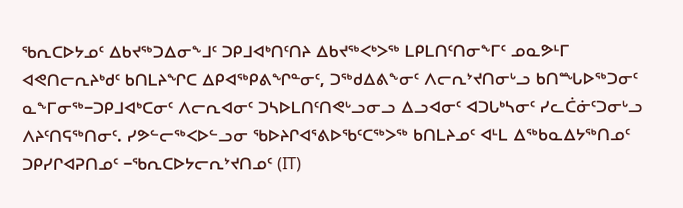ᖃᕆᑕᐅᔭᓄᑦ ᐃᑲᔪᖅᑐᐃᓂᖕᒧᑦ ᑐᑭᒧᐊᒃᑎᑦᑎᔨ ᐃᑲᔪᖅᐸᒃᐳᖅ ᒪᑭᒪᑎᑦᑎᓂᖕᒥᑦ ᓄᓇᕗᒻᒥ ᐊᕙᑎᓕᕆᔨᒃᑯᑦ ᑲᑎᒪᔨᖏᑕ ᐃᑭᐊᖅᑭᕕᖏᓐᓂᑦ, ᑐᖅᑯᐃᕕᖕᓂᑦ ᐱᓕᕆᔾᔪᑎᓂᒡᓗ ᑲᑎᙵᐅᖅᑐᓂᑦ ᓇᖕᒥᓂᖅ−ᑐᑭᒧᐊᒃᑕᓂᑦ ᐱᓕᕆᐊᓂᑦ ᑐᓴᐅᒪᑎᑦᑎᕙᒡᓗᓂᓗ ᐃᓗᐊᓂᑦ ᐊᑐᒐᒃᓴᓂᑦ ᓯᓚᑖᓃᑦᑐᓂᒡᓗ ᐱᔨᑦᑎᕋᖅᑎᓂᑦ. ᓯᕗᓪᓕᖅᐸᐅᓪᓗᓂ ᖃᐅᔨᒋᐊᕐᕕᐅᖃᑦᑕᖅᐳᖅ ᑲᑎᒪᔨᓄᑦ ᐊᒻᒪ ᐃᖅᑲᓇᐃᔭᖅᑎᓄᑦ ᑐᑭᓯᒋᐊᕈᑎᓄᑦ −ᖃᕆᑕᐅᔭᓕᕆᔾᔪᑎᓄᑦ (IT)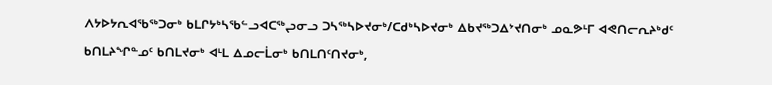ᐱᔭᐅᔭᕆᐊᖃᖅᑐᓂᒃ ᑲᒪᒋᔭᒃᓴᖃᓪᓗᐊᑕᖅᖢᓂᓗ ᑐᓴᖅᓴᐅᔪᓂᒃ/ᑕᑯᒃᓴᐅᔪᓂᒃ ᐃᑲᔪᖅᑐᐃᔾᔪᑎᓂᒃ ᓄᓇᕗᒻᒥ ᐊᕙᑎᓕᕆᔨᒃᑯᑦ ᑲᑎᒪᔨᖏᓐᓄᑦ ᑲᑎᒪᔪᓂᒃ ᐊᒻᒪ ᐃᓄᓕᒫᓂᒃ ᑲᑎᒪᑎᑦᑎᔪᓂᒃ,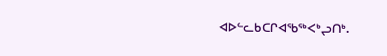ᐊᐅᓪᓚᑲᑕᒋᐊᖃᖅᐸᒃᖢᑎᒃ.